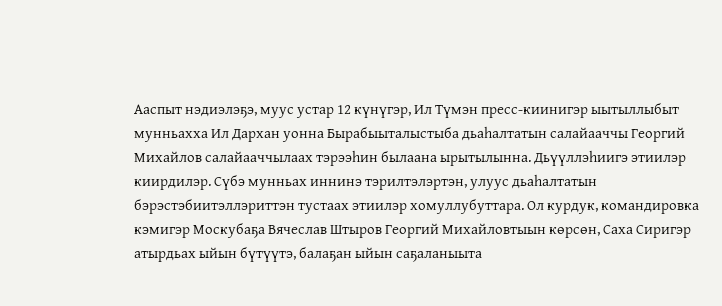Ааспыт нэдиэлэҕэ, муус устар 12 күнүгэр, Ил Түмэн пресс-киинигэр ыытыллыбыт мунньахха Ил Дархан уонна Бырабыыталыстыба дьаһалтатын салайааччы Георгий Михайлов салайааччылаах тэрээһин былаана ырытылынна. Дьүүллэһиигэ этиилэр киирдилэр. Сүбэ мунньах иннинэ тэрилтэлэртэн, улуус дьаһалтатын бэрэстэбиитэллэриттэн тустаах этиилэр хомуллубуттара. Ол курдук, командировка кэмигэр Москубаҕа Вячеслав Штыров Георгий Михайловтыын көрсөн, Саха Сиригэр атырдьах ыйын бүтүүтэ, балаҕан ыйын саҕаланыыта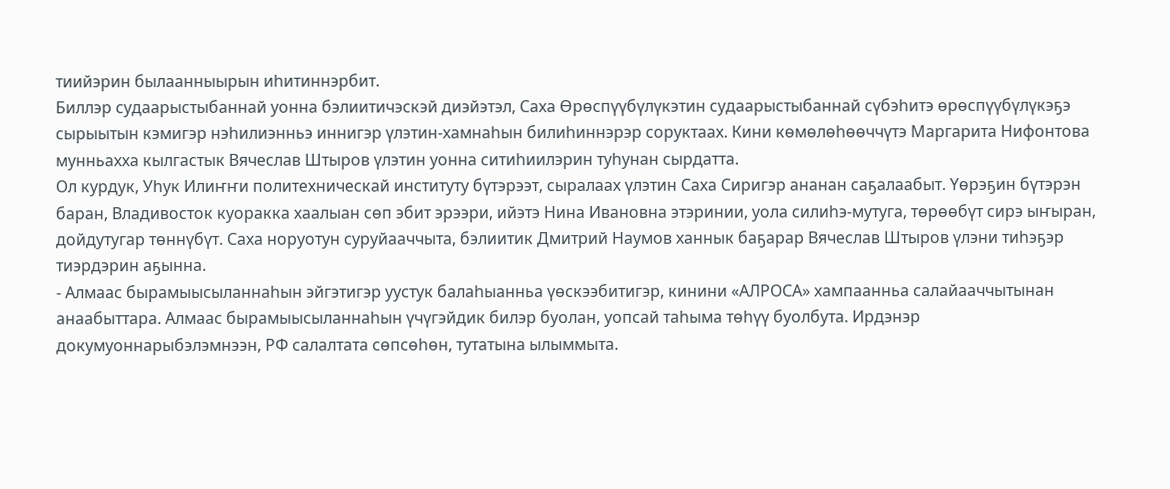тиийэрин былаанныырын иһитиннэрбит.
Биллэр судаарыстыбаннай уонна бэлиитичэскэй диэйэтэл, Саха Өрөспүүбүлүкэтин судаарыстыбаннай сүбэһитэ өрөспүүбүлүкэҕэ сырыытын кэмигэр нэһилиэнньэ иннигэр үлэтин-хамнаһын билиһиннэрэр соруктаах. Кини көмөлөһөөччүтэ Маргарита Нифонтова мунньахха кылгастык Вячеслав Штыров үлэтин уонна ситиһиилэрин туһунан сырдатта.
Ол курдук, Уһук Илиҥҥи политехническай институту бүтэрээт, сыралаах үлэтин Саха Сиригэр ананан саҕалаабыт. Үөрэҕин бүтэрэн баран, Владивосток куоракка хаалыан сөп эбит эрээри, ийэтэ Нина Ивановна этэринии, уола силиһэ-мутуга, төрөөбүт сирэ ыҥыран, дойдутугар төннүбүт. Саха норуотун суруйааччыта, бэлиитик Дмитрий Наумов ханнык баҕарар Вячеслав Штыров үлэни тиһэҕэр тиэрдэрин аҕынна.
- Алмаас бырамыысыланнаһын эйгэтигэр уустук балаһыанньа үөскээбитигэр, кинини «АЛРОСА» хампаанньа салайааччытынан анаабыттара. Алмаас бырамыысыланнаһын үчүгэйдик билэр буолан, уопсай таһыма төһүү буолбута. Ирдэнэр докумуоннарыбэлэмнээн, РФ салалтата сөпсөһөн, тутатына ылыммыта.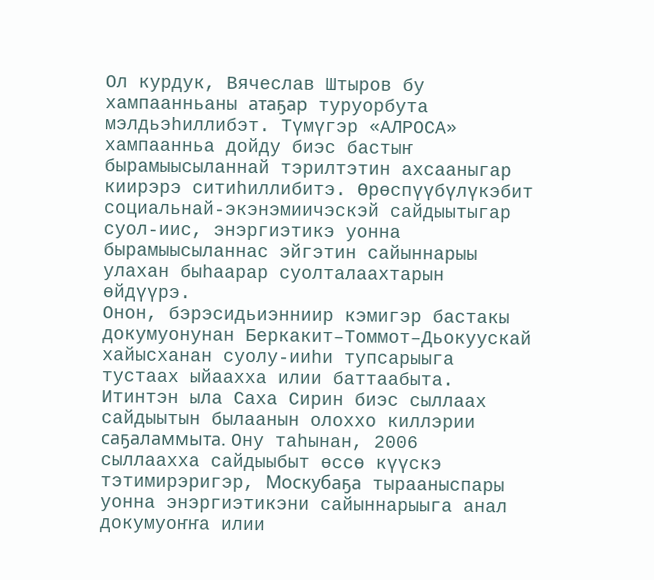Ол курдук, Вячеслав Штыров бу хампаанньаны атаҕар туруорбута мэлдьэһиллибэт. Түмүгэр «АЛРОСА» хампаанньа дойду биэс бастыҥ бырамыысыланнай тэрилтэтин ахсааныгар киирэрэ ситиһиллибитэ. Өрөспүүбүлүкэбит социальнай-экэнэмиичэскэй сайдыытыгар суол-иис, энэргиэтикэ уонна бырамыысыланнас эйгэтин сайыннарыы улахан быһаарар суолталаахтарын өйдүүрэ.
Онон, бэрэсидьиэнниир кэмигэр бастакы докумуонунан Беркакит–Томмот–Дьокуускай хайысханан суолу-ииһи тупсарыыга тустаах ыйаахха илии баттаабыта. Итинтэн ыла Саха Сирин биэс сыллаах сайдыытын былаанын олоххо киллэрии саҕаламмыта. Ону таһынан, 2006 сыллаахха сайдыыбыт өссө күүскэ тэтимирэригэр, Москубаҕа тырааныспары уонна энэргиэтикэни сайыннарыыга анал докумуоҥҥа илии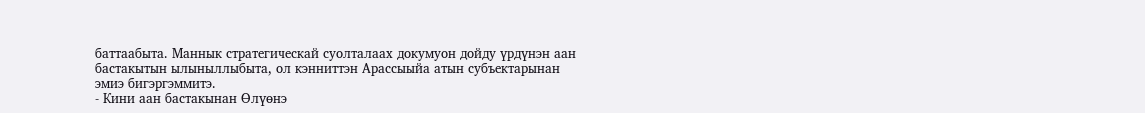баттаабыта. Маннык стратегическай суолталаах докумуон дойду үрдүнэн аан бастакытын ылыныллыбыта, ол кэнниттэн Арассыыйа атын субъектарынан эмиэ бигэргэммитэ.
- Кини аан бастакынан Өлүөнэ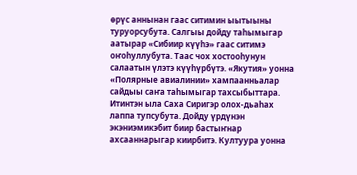өрүс аннынан гаас ситимин ыытыыны туруорсубута. Салгыы дойду таһымыгар аатырар «Сибиир күүһэ» гаас ситимэ оҥоһуллубута. Таас чох хостооһунун салаатын үлэтэ күүһүрбүтэ. «Якутия» уонна «Полярные авиалинии» хампаанньалар сайдыы саҥа таһымыгар тахсыбыттара. Итинтэн ыла Саха Сиригэр олох-дьаһах лаппа тупсубута. Дойду үрдүнэн экэниэмикэбит биир бастыҥнар ахсааннарыгар киирбитэ. Култуура уонна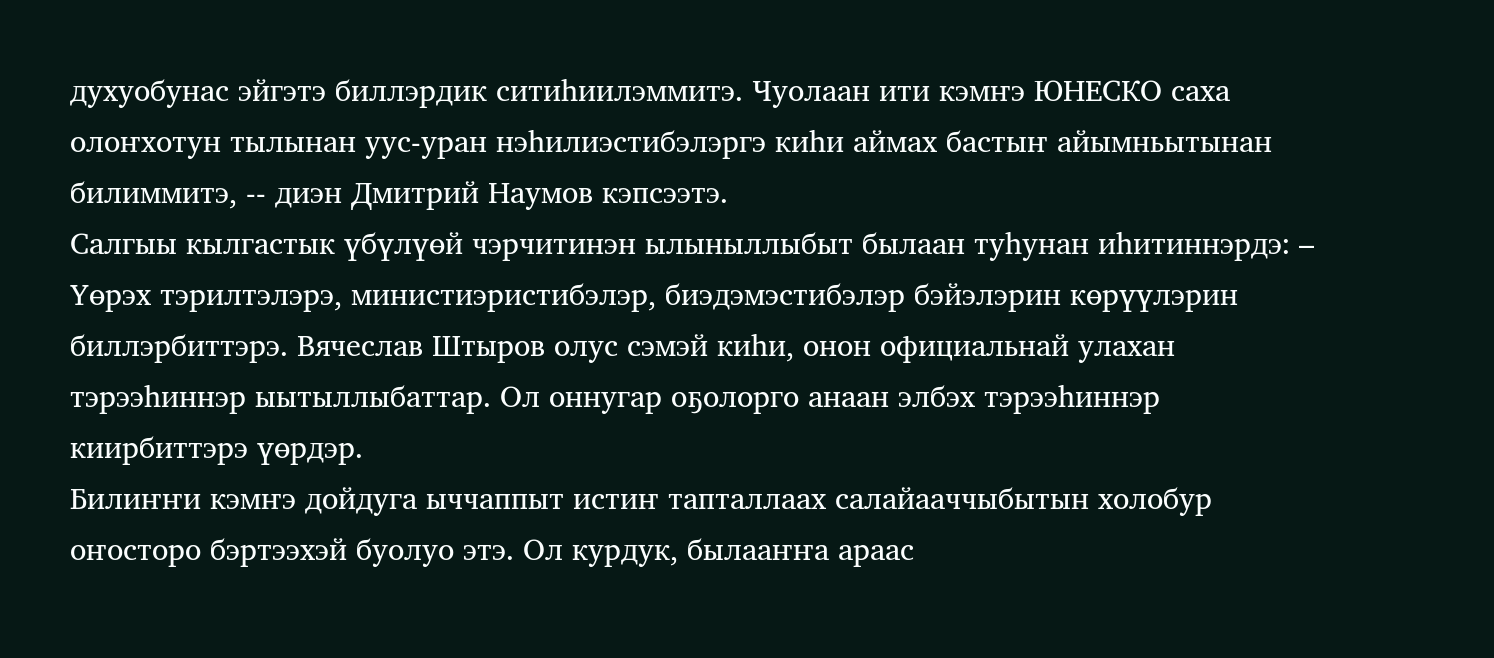духуобунас эйгэтэ биллэрдик ситиһиилэммитэ. Чуолаан ити кэмҥэ ЮНЕСКО саха олоҥхотун тылынан уус-уран нэһилиэстибэлэргэ киһи аймах бастыҥ айымньытынан билиммитэ, -- диэн Дмитрий Наумов кэпсээтэ.
Салгыы кылгастык үбүлүөй чэрчитинэн ылыныллыбыт былаан туһунан иһитиннэрдэ: – Үөрэх тэрилтэлэрэ, министиэристибэлэр, биэдэмэстибэлэр бэйэлэрин көрүүлэрин биллэрбиттэрэ. Вячеслав Штыров олус сэмэй киһи, онон официальнай улахан тэрээһиннэр ыытыллыбаттар. Ол оннугар оҕолорго анаан элбэх тэрээһиннэр киирбиттэрэ үөрдэр.
Билиҥҥи кэмҥэ дойдуга ыччаппыт истиҥ тапталлаах салайааччыбытын холобур оҥосторо бэртээхэй буолуо этэ. Ол курдук, былааҥҥа араас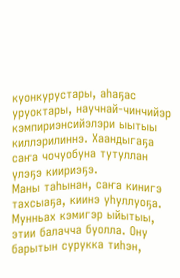куонкурустары, аһаҕас уруоктары, научнай-чинчийэр кэмпириэнсийэлэри ыытыы киллэрилиннэ. Хаандыгаҕа саҥа чочуобуна тутуллан үлэҕэ киириэҕэ.
Маны таһынан, саҥа кинигэ тахсыаҕа, киинэ уһуллуоҕа. Мунньах кэмигэр ыйытыы, этии балачча буолла. Ону барытын сурукка тиһэн,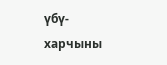үбү-харчыны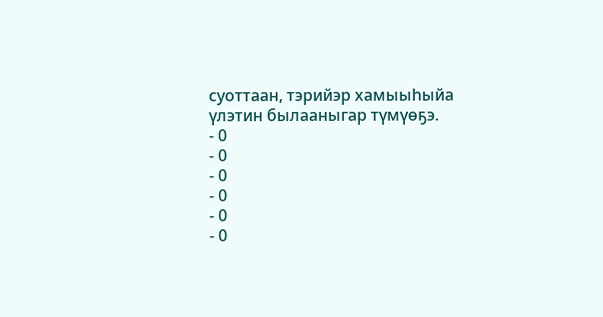суоттаан, тэрийэр хамыыһыйа үлэтин былааныгар түмүөҕэ.
- 0
- 0
- 0
- 0
- 0
- 0